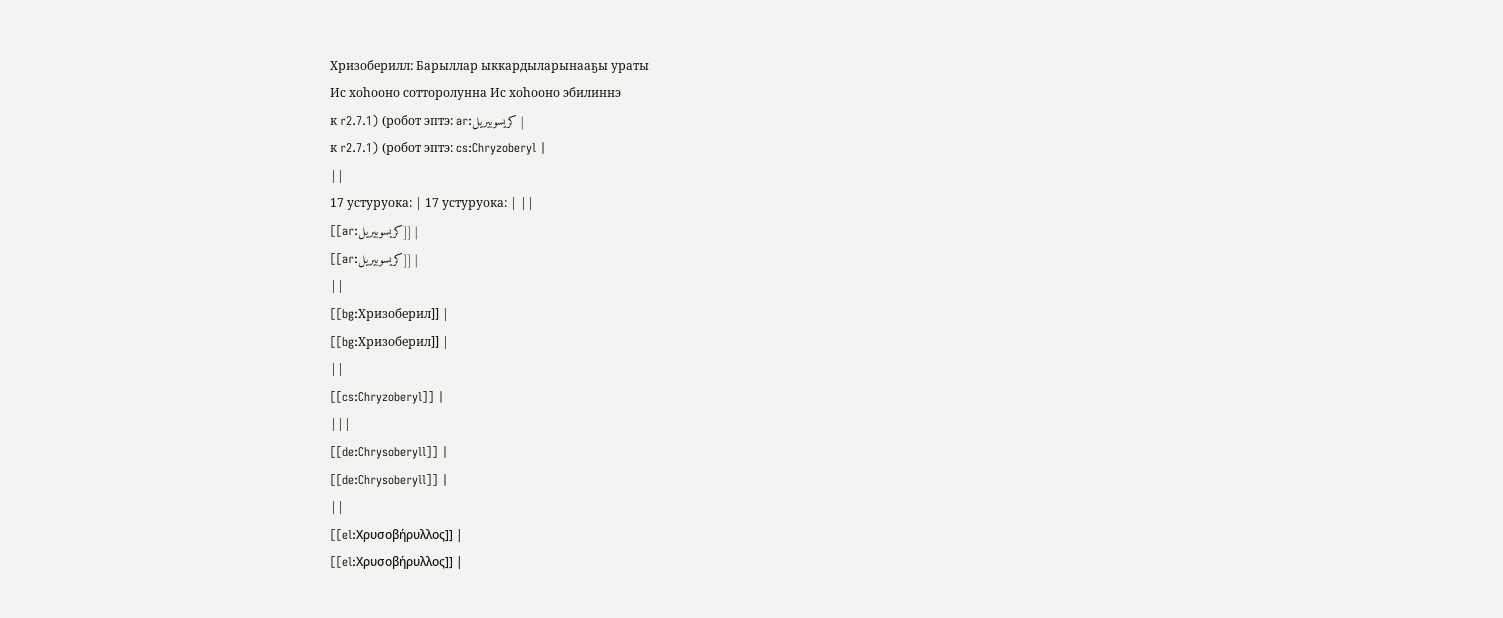Хризоберилл: Барыллар ыккардыларынааҕы ураты
Ис хоһооно сотторолунна Ис хоһооно эбилиннэ
к r2.7.1) (робот эптэ: ar:كريسوبيريل |
к r2.7.1) (робот эптэ: cs:Chryzoberyl |
||
17 устуруока: | 17 устуруока: | ||
[[ar:كريسوبيريل]] |
[[ar:كريسوبيريل]] |
||
[[bg:Хризоберил]] |
[[bg:Хризоберил]] |
||
[[cs:Chryzoberyl]] |
|||
[[de:Chrysoberyll]] |
[[de:Chrysoberyll]] |
||
[[el:Χρυσοβήρυλλος]] |
[[el:Χρυσοβήρυλλος]] |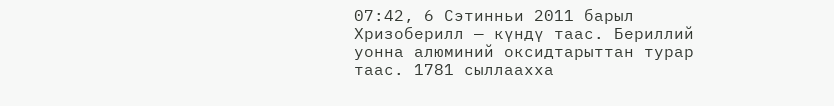07:42, 6 Сэтинньи 2011 барыл
Хризоберилл — күндү таас. Бериллий уонна алюминий оксидтарыттан турар таас. 1781 сыллаахха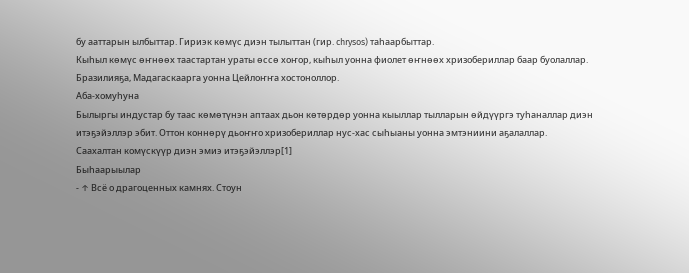бу ааттарын ылбыттар. Гириэк көмүс диэн тылыттан (гир. chrysos) таһаарбыттар.
Кыһыл көмүс өҥнөөх таастартан ураты өссө хоҥор, кыһыл уонна фиолет өҥнөөх хризобериллар баар буолаллар.
Бразилияҕа, Мадагаскаарга уонна Цейлоҥҥа хостоноллор.
Аба-хомуһуна
Былыргы индустар бу таас көмөтүнэн аптаах дьон көтөрдөр уонна кыыллар тылларын өйдүүргэ туһаналлар диэн итэҕэйэллэр эбит. Оттон коннөрү дьоҥҥо хризобериллар нус-хас сыһыаны уонна эмтэниини аҕалаллар. Саахалтан комүскүүр диэн эмиэ итэҕэйэллэр[1]
Быһаарыылар
- ↑ Всё о драгоценных камнях. Стоун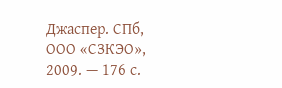Джаспер. СПб, ООО «СЗКЭО», 2009. — 176 с.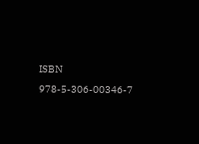ISBN 978-5-306-00346-7